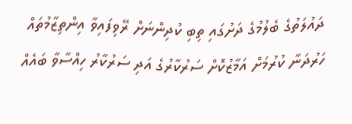ދައުލަތުގެ ބެލުމުގެ ދަށުގައި ތިބި ކުދިންނަށް ރޭވިފައިވާ އިންތިޒާމުތައް ހަރުދަނާ ކުރުމަށް އަމާޒުކޮށް ސަރުކާރުގެ އަދި ސަރުކާރު ހިއްސާވާ ބައެއް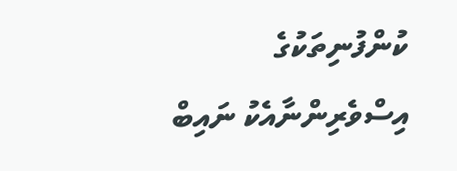ކުންފުނިތަކުގެ އިސްވެރިންނާއެކު ނައިބް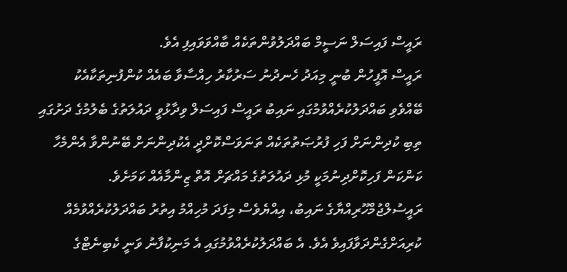ރައީސް ފައިސަލް ނަސީމް ބައްދަލުވުންތަކެއް ބާއްވަވައިފި އެވެ.
ރައީސް އޮފީހުން ބުނީ މިއަދު ހެނދުނު ސަރުކާރު ހިއްސާވާ ބައެއް ކުންފުނިތަކާއެކު ބޭއްވެވި ބައްދަލުކުރެއްވުމުގައި ނައިބު ރައީސް ފައިސަލް ވިދާޅުވީ ދައުލަތުގެ ބެލުމުގެ ދަށުގައި ތިބި ކުދިންނަށް ފަހި ފުރުޞަތުތަކެއް ތަނަވަސްކޮށްދީ އެކުދިންނަށް ބޭނުންވާ އެންމެހާ ކަންކަން ފަހިކޮށްދިނުމަކީ މުޅި ދައުލަތުގެ މައްޗަށް އޮތް ޒިންމާއެއް ކަމަށެވެ.
ރައީސުލްޖުމްހޫރިއްޔާގެ ނައިބު، އިއްޔެވެސް މިފަދަ މުހިއްމު އިތުރު ބައްދަލުކުރެއްވުމެއް ކުރިއަށްގެންދަވާފައިވެ އެވެ. އެ ބައްދަލުކުރެއްވުމުގައި އެ މަނިކުފާނު ވަނީ ކެބިނެޓްގެ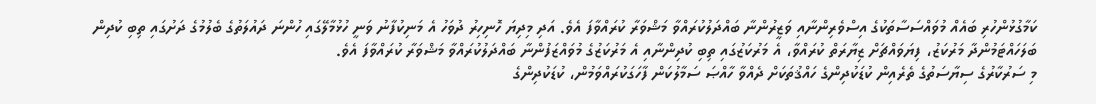ކަމާގުޅުންހުރި ބައެއް މުވައްސަސާތަކުގެ އިސްވެރިންނާއި ވަޒީރުންނާ ބައްދަލުކުރައްވާ މަޝްވަރާ ކުރައްވާފަ އެވެ. އަދި މިދިޔަ ހޮނިހިރު ދުވަހު އެ މަނިކުފާނު ވަނީ ހުޅުމާލޭގައި ހުންނަ ދައުލަތުގެ ބެލުމުގެ ދަށުގައި ތިބި ކުދިން ބަލަހައްޓަމުންދާ މަރުކަޒު، ފިޔަވައްޗަށް ޒިޔާރަތް ކުރައްވާ، އެ މަރުކަޒުގައި ތިބި ކުދިންނާއި އެ މަރުކަޒުގެ މުވައްޒަފުންނާ ބައްދަލުކުރައްވާ މަޝްވަރާ ކުރައްވާފަ އެވެ.
މި ސަރުކާރުގެ ސިޔާސަތުގެ ތެރެއިން ކުޑަކުދިންގެ ހައްޤުތަކަށް ދެއްވާ ހާއްޞަ ސަމާލުކަން ފާހަގަކުރައްވަމުން، ކުޑަކުދިންގެ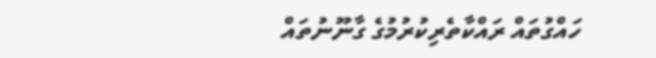ހައްގުތައް ރައްކާތެރިކުރުމުގެ ގާނޫނުތައް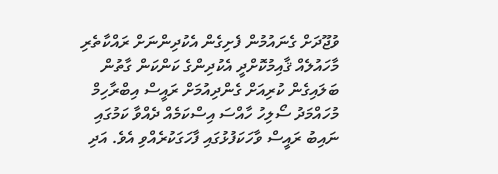ވުޖޫދަށް ގެނައުމުން ފެށިގެން އެކުދިންނަށް ރައްކާތެރި މާހައުލެއް ޤާއިމުކޮށްދީ އެކުދިންގެ ކަންކަން ގާތުން ބަލައިގެން ކުރިއަށް ގެންދިއުމަށް ރައީސް އިބްރާހިމް މުހައްމަދު ސޯލިހު ހާއްސަ އިސްކަމެއް ދެއްވާ ކަމުގައި ނައިބު ރައީސް ވާހަކަފުޅުގައި ފާހަގަކުރެއްވި އެވެ. އަދި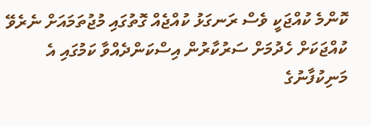ކޮންމެ ކުއްޖަކީ ވެސް ރަނގަޅު ކުއްޖެއް ގޮތުގައި މުޖުތަމައަށް ނެރެވޭ ކުއްޖަކަށް ހެދުމަށް ސަރުކާރުން އިސްކަންދެއްވާ ކަމުގައި އެ މަނިކުފާނުގެ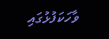ވާހަކަފުޅުގައި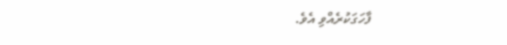ފާހަގަކުރެއްވި އެވެ.